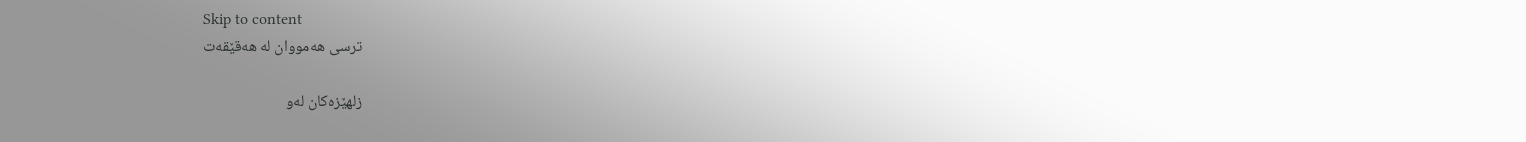Skip to content
ترسی هەمووان لە هەقێقەت

زلهێزەکان لەو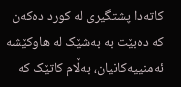کاتەدا پشتگیری لە کورد دەکەن کە دەبێت بە بەشێک لە هاوکێشە ئەمنییەکانیان، بەڵام کاتێک کە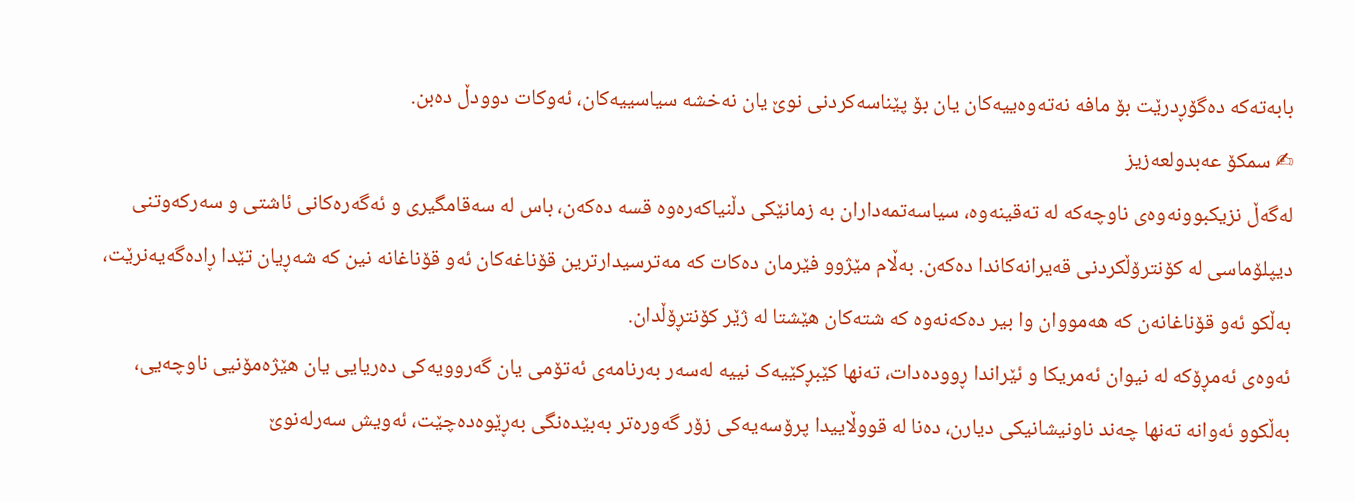بابەتەکە دەگۆڕدرێت بۆ مافە نەتەوەییەکان یان بۆ پێناسەکردنی نوێ یان نەخشە سیاسییەکان، ئەوکات دوودڵ دەبن.
✍ سمکۆ عەبدولعەزیز
لەگەڵ نزیکبوونەوەی ناوچەکە لە تەقینەوە، سیاسەتمەداران بە زمانێکی دڵنیاکەرەوە قسە دەکەن، باس لە سەقامگیری و ئەگەرەکانی ئاشتی و سەرکەوتنی دیپلۆماسی لە کۆنترۆڵکردنی قەیرانەکاندا دەکەن. بەڵام مێژوو فێرمان دەکات کە مەترسیدارترین قۆناغەکان ئەو قۆناغانە نین کە شەڕیان تێدا ڕادەگەیەنرێت، بەڵکو ئەو قۆناغانەن کە هەمووان وا بیر دەکەنەوە کە شتەکان هێشتا لە ژێر کۆنتڕۆڵدان.
ئەوەی ئەمڕۆکە لە نیوان ئەمریکا و ئێراندا ڕوودەدات، تەنها کێبڕکێیەک نییە لەسەر بەرنامەی ئەتۆمی یان گەروویەکی دەریایی یان هێژەمۆنیی ناوچەیی، بەڵکوو ئەوانە تەنها چەند ناونیشانیکی دیارن، دەنا لە قووڵاییدا پرۆسەیەکی زۆر گەورەتر بەبێدەنگی بەڕێوەدەچێت، ئەویش سەرلەنوێ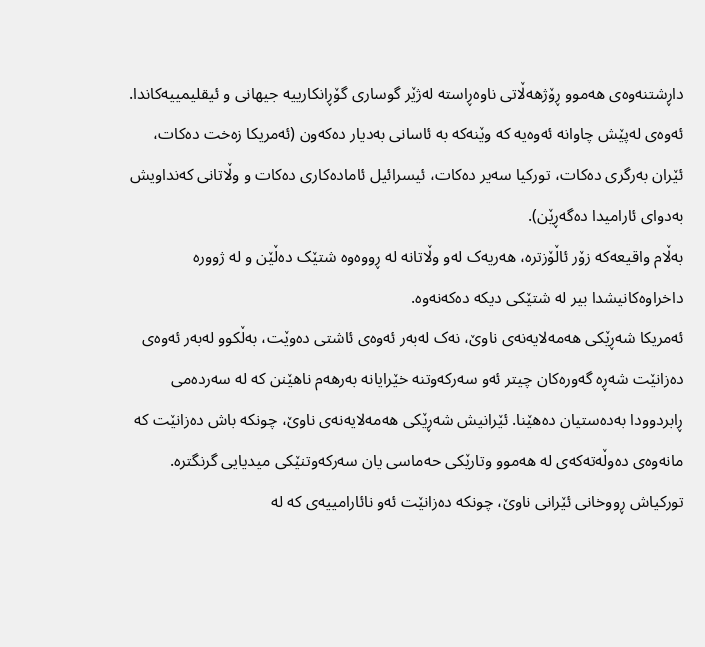داڕشتنەوەی هەموو ڕۆژهەڵاتی ناوەڕاستە لەژێر گوساری گۆڕانکارییە جیهانی و ئیقلیمییەکاندا.
ئەوەی لەپێش چاوانە ئەوەیە کە وێنەکە بە ئاسانی بەدیار دەکەون (ئەمریکا زەخت دەکات، ئێران بەرگری دەکات، تورکیا سەیر دەکات، ئیسرائیل ئامادەکاری دەکات و وڵاتانی کەنداویش بەدوای ئارامیدا دەگەڕێن).
بەڵام واقیعەکە زۆر ئاڵۆزترە، هەریەک لەو وڵاتانە لە ڕووەوە شتێک دەڵێن و لە ژوورە داخراوەکانیشدا بیر لە شتێکی دیکە دەکەنەوە.
ئەمریکا شەڕێکی هەمەلایەنەی ناوێ، نەک لەبەر ئەوەی ئاشتی دەوێت، بەڵکوو لەبەر ئەوەی دەزانێت شەڕە گەورەکان چیتر ئەو سەرکەوتنە خێرایانە بەرهەم ناهێنن کە لە سەردەمی ڕابردوودا بەدەستیان دەهێنا. ئێرانیش شەڕێکی هەمەلایەنەی ناوێ، چونکە باش دەزانێت کە مانەوەی دەوڵەتەکەی لە هەموو وتارێکی حەماسی یان سەرکەوتنێکی میدیایی گرنگترە.
تورکیاش ڕووخانی ئێرانی ناوێ، چونکە دەزانێت ئەو نائارامییەی کە لە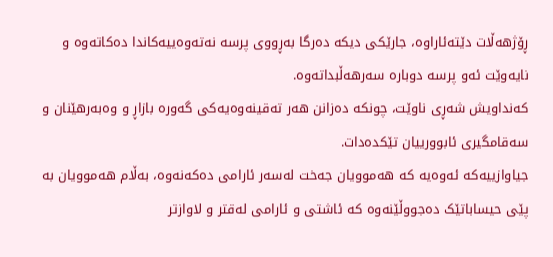ڕۆژهەڵات دێتەئاراوە، جارێکی دیکە دەرگا بەڕووی پرسە نەتەوەییەکاندا دەکاتەوە و نایەوێت ئەو پرسە دوبارە سەرهەڵبداتەوە.
کەنداویش شەڕی ناوێت، چونکە دەزانن هەر تەقینەوەیەکی گەورە بازاڕ و وەبەرهێنان و سەقامگیری ئابوورییان تێکدەدات.
جیاوازییەکە ئەوەیە کە هەموویان جەخت لەسەر ئارامی دەکەنەوە، بەڵام هەموویان بە پێی حیساباتێک دەجووڵێنەوە کە ئاشتی و ئارامی لەقتر و لاوازتر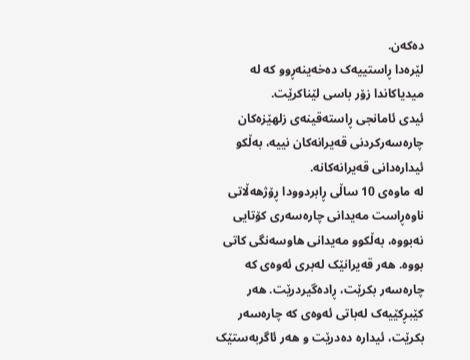دەکەن.
لێرەدا ڕاستییەک دەخەینەڕوو کە لە میدیاکاندا زۆر باسی لێناکرێت.
ئیدی ئامانجی ڕاستەقینەی زلهێزەکان چارەسەرکردنی قەیرانەکان نییە، بەڵکو ئیدارەدانی قەیرانەکانە.
لە ماوەی 10 ساڵی ڕابردوودا ڕۆژهەڵاتی ناوەڕاست مەیدانی چارەسەری کۆتایی نەبووە، بەڵکوو مەیدانی هاوسەنگی کاتی بووە. هەر قەیرانێک لەبری ئەوەی کە چارەسەر بکرێت، ڕادەگیردرێت. هەر کێبڕکێیەک لەباتی ئەوەی کە چارەسەر بکرێت، ئیدارە دەدرێت و هەر ئاگربەستێک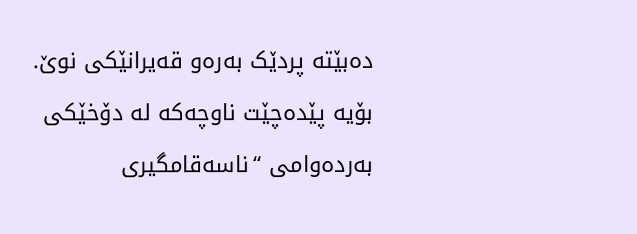دەبێتە پردێک بەرەو قەیرانێکی نوێ.
بۆیە پێدەچێت ناوچەکە لە دۆخێکی بەردەوامی “ناسەقامگیری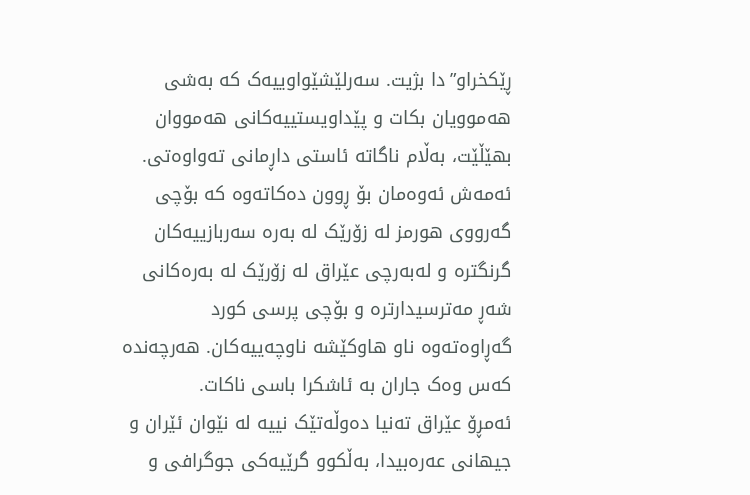ڕێکخراو”دا بژیت. سەرلێشێواوییەک کە بەشی هەموویان بکات و پێداویستییەکانی هەمووان بهێڵێت، بەڵام ناگاتە ئاستی داڕمانی تەواوەتی.
ئەمەش ئەوەمان بۆ ڕوون دەکاتەوە کە بۆچی گەرووی هورمز لە زۆرێک لە بەرە سەربازییەکان گرنگترە و لەبەرچی عێراق لە زۆرێک لە بەرەکانی شەڕ مەترسیدارترە و بۆچی پرسی کورد گەڕاوەتەوە ناو هاوکێشە ناوچەییەکان. هەرچەندە کەس وەک جاران بە ئاشکرا باسی ناکات.
ئەمڕۆ عێراق تەنیا دەوڵەتێک نییە لە نێوان ئێران و جیهانی عەرەبیدا، بەڵکوو گرێیەکی جوگرافی و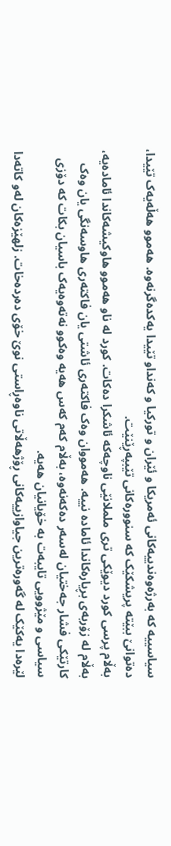سیاسییە کە بەرژەوەندییەکانی ئەمریکا و ئێران و تورکیا و کەنداو تێیدا یەکدەگرنەوە. هەموو هەڵەیەک تێیدا، دەتوانێ ببێتە پریشکێک کە سنوورەکانی تێبپەڕێنێت.
بەڵام پرسی کورد دیوێکی تری ململانێی ناوچەکە ئاشکرا دەکات. کورد لە ناو هەموو هاوکیشەکاندا ئامادەیە، بەڵام لە زۆربەی بڕیارەکاندا ئامادە نییە. هەمووان وەک فاکتەری ئاشتی یان فاکتەری هاوسەنگی یان وەک کارتێکی فشار جەختیان لەسەر دەکەنەوە، بەڵام کەم کەس هەیە وەکوو نەتەوەیەک باسیان بکات کە دۆزی سیاسی و مێژوویی تایبەت بە خۆیانیان هەیە.
لێرەدا یەکێک لە گەورەترین جیاوازییەکانی ڕۆژهەڵاتی ناوەڕاستی نوێ خۆی دەردەخات. زلهێزەکان لەو کاتەدا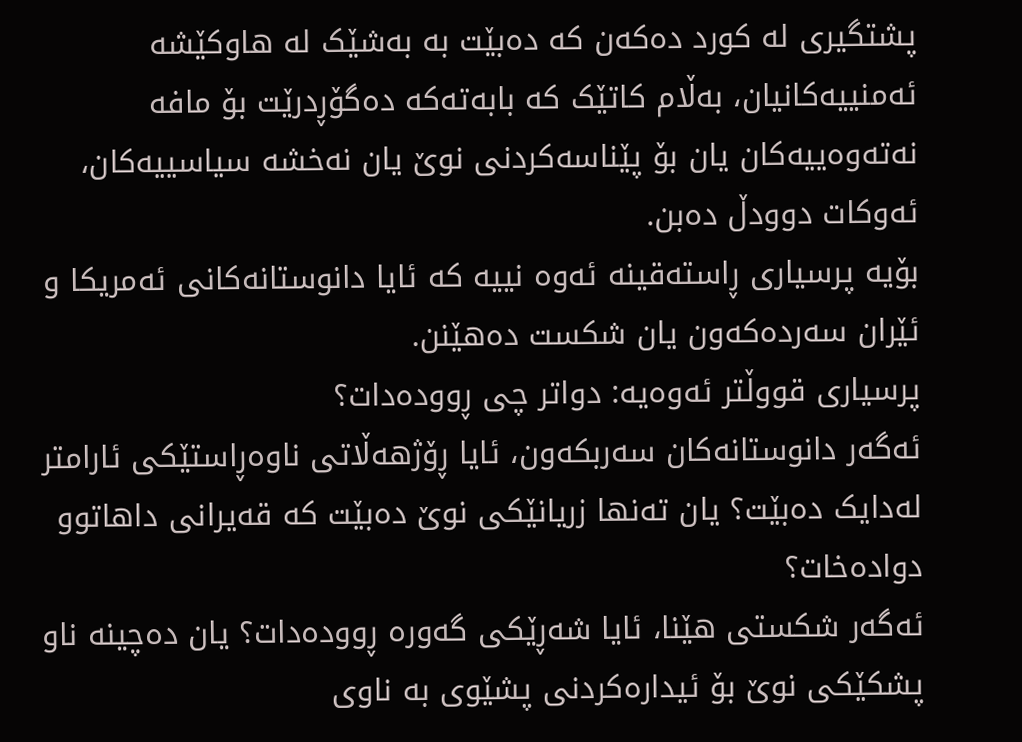پشتگیری لە کورد دەکەن کە دەبێت بە بەشێک لە هاوکێشە ئەمنییەکانیان، بەڵام کاتێک کە بابەتەکە دەگۆڕدرێت بۆ مافە نەتەوەییەکان یان بۆ پێناسەکردنی نوێ یان نەخشە سیاسییەکان، ئەوکات دوودڵ دەبن.
بۆیە پرسیاری ڕاستەقینە ئەوە نییە کە ئایا دانوستانەکانی ئەمریکا و ئێران سەردەکەون یان شکست دەهێنن.
پرسیاری قووڵتر ئەوەیە: دواتر چی ڕوودەدات؟
ئەگەر دانوستانەکان سەربکەون، ئایا ڕۆژهەڵاتی ناوەڕاستێکی ئارامتر لەدایک دەبێت؟ یان تەنها زریانێکی نوێ دەبێت کە قەیرانی داهاتوو دوادەخات؟
ئەگەر شکستی هێنا، ئایا شەڕێکی گەورە ڕوودەدات؟ یان دەچینە ناو پشکێکی نوێ بۆ ئیدارەکردنی پشێوی بە ناوی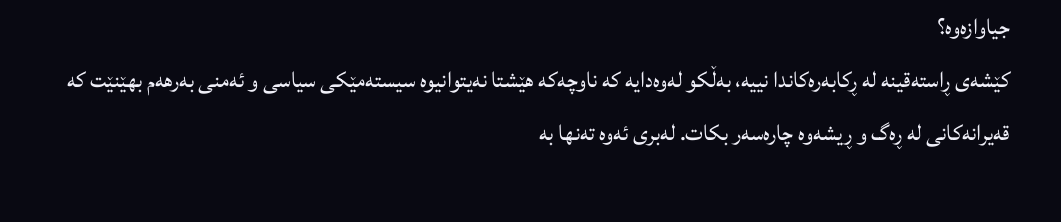جیاوازەوە؟
کێشەی ڕاستەقینە لە ڕکابەرەکاندا نییە، بەڵکو لەوەدایە کە ناوچەکە هێشتا نەیتوانیوە سیستەمێکی سیاسی و ئەمنی بەرهەم بهێنێت کە قەیرانەکانی لە ڕەگ و ڕیشەوە چارەسەر بکات. لەبری ئەوە تەنها بە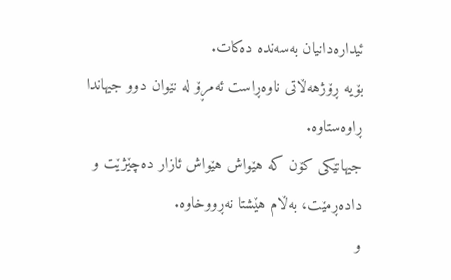ئیدارەدانیان بەسەندە دەکات.
بۆیە ڕۆژهەڵاتی ناوەڕاست ئەمڕۆ لە نێوان دوو جیهاندا ڕاوەستاوە.
جیهانێکی کۆن کە هێواش هێواش ئازار دەچێژێت و دادەڕمێت، بەڵام هێشتا نەڕووخاوە.
و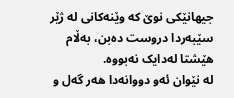جیهانێکی نوێ کە وێنەکانی لە ژێر سێبەردا دروست دەبن، بەڵام هێشتا لەدایک نەبووە.
لە نێوان ئەو دووانەدا هەر گەل و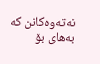نەتەوەکانن کە بەهای بۆ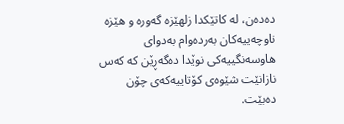دەدەن، لە کاتێکدا زلهێزە گەورە و هێزە ناوچەییەکان بەردەوام بەدوای هاوسەنگییەکی نوێدا دەگەڕێن کە کەس نازانێت شێوەی کۆتاییەکەی چۆن دەبێت.